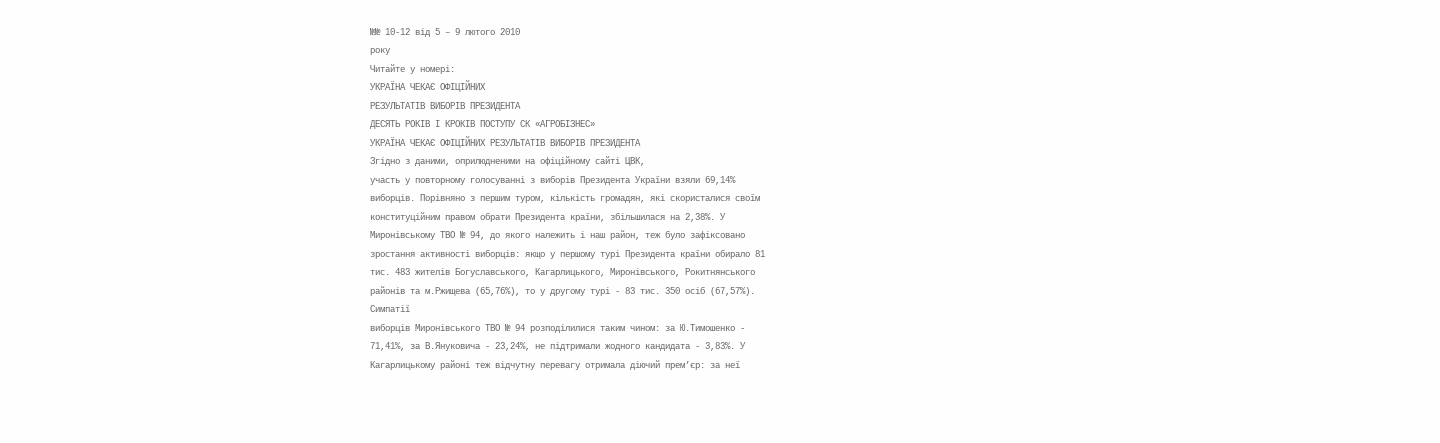№№ 10-12 від 5 – 9 лютого 2010
року
Читайте у номері:
УКРАЇНА ЧЕКАЄ ОФІЦІЙНИХ
РЕЗУЛЬТАТІВ ВИБОРІВ ПРЕЗИДЕНТА
ДЕСЯТЬ РОКІВ І КРОКІВ ПОСТУПУ СК «АГРОБІЗНЕС»
УКРАЇНА ЧЕКАЄ ОФІЦІЙНИХ РЕЗУЛЬТАТІВ ВИБОРІВ ПРЕЗИДЕНТА
Згідно з даними, оприлюдненими на офіційному сайті ЦВК,
участь у повторному голосуванні з виборів Президента України взяли 69,14%
виборців. Порівняно з першим туром, кількість громадян, які скористалися своїм
конституційним правом обрати Президента країни, збільшилася на 2,38%. У
Миронівському ТВО № 94, до якого належить і наш район, теж було зафіксовано
зростання активності виборців: якщо у першому турі Президента країни обирало 81
тис. 483 жителів Богуславського, Кагарлицького, Миронівського, Рокитнянського
районів та м.Ржищева (65,76%), то у другому турі - 83 тис. 350 осіб (67,57%).
Симпатії
виборців Миронівського ТВО № 94 розподілилися таким чином: за Ю.Тимошенко -
71,41%, за В.Януковича - 23,24%, не підтримали жодного кандидата - 3,83%. У
Кагарлицькому районі теж відчутну перевагу отримала діючий прем’єр: за неї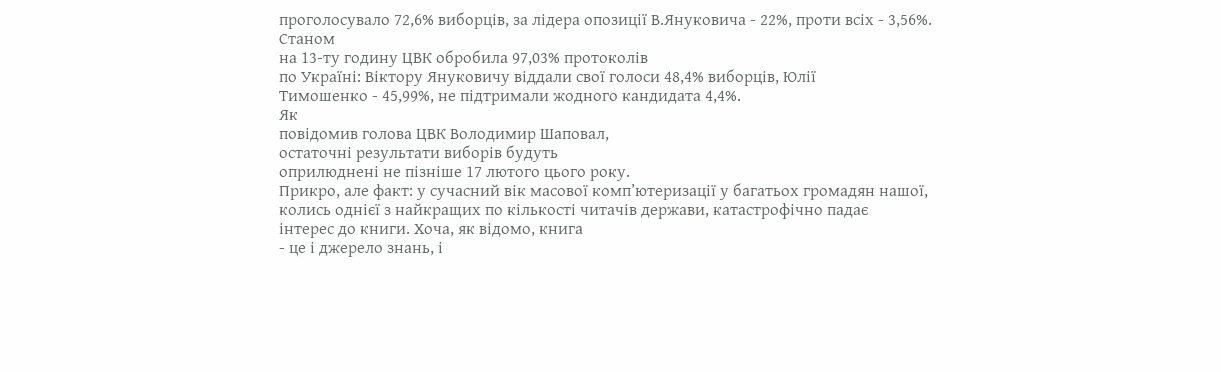проголосувало 72,6% виборців, за лідера опозиції В.Януковича - 22%, проти всіх - 3,56%.
Станом
на 13-ту годину ЦВК обробила 97,03% протоколів
по Україні: Віктору Януковичу віддали свої голоси 48,4% виборців, Юлії
Тимошенко - 45,99%, не підтримали жодного кандидата 4,4%.
Як
повідомив голова ЦВК Володимир Шаповал,
остаточні результати виборів будуть
оприлюднені не пізніше 17 лютого цього року.
Прикро, але факт: у сучасний вік масової комп’ютеризації у багатьох громадян нашої,
колись однієї з найкращих по кількості читачів держави, катастрофічно падає
інтерес до книги. Хоча, як відомо, книга
- це і джерело знань, і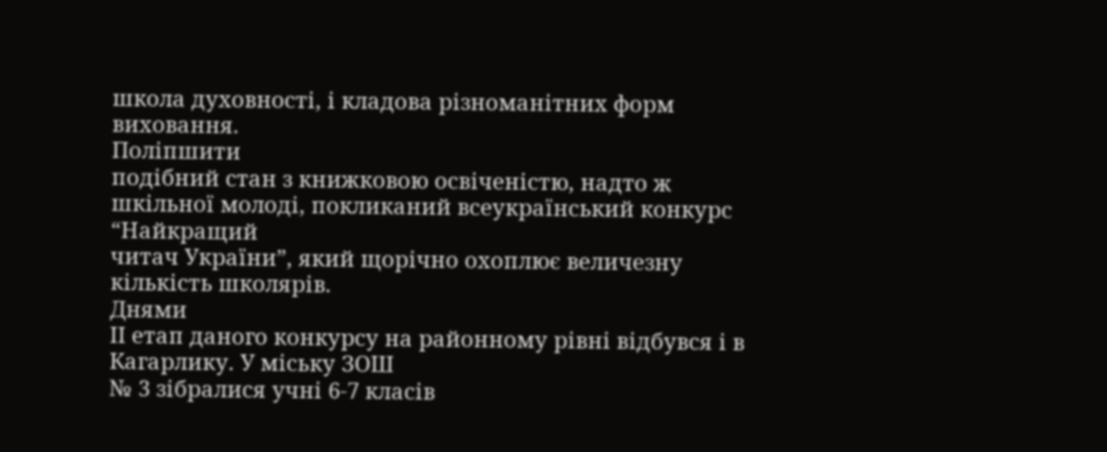школа духовності, і кладова різноманітних форм виховання.
Поліпшити
подібний стан з книжковою освіченістю, надто ж шкільної молоді, покликаний всеукраїнський конкурс “Найкращий
читач України”, який щорічно охоплює величезну кількість школярів.
Днями
ІІ етап даного конкурсу на районному рівні відбувся і в Кагарлику. У міську ЗОШ
№ 3 зібралися учні 6-7 класів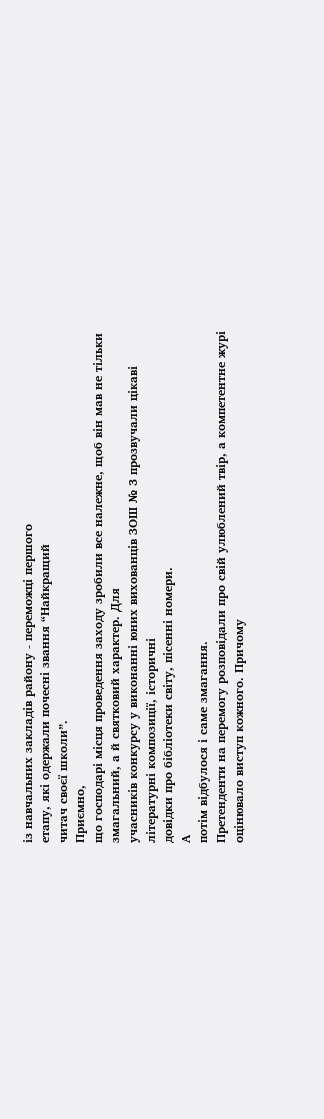із навчальних закладів району - переможці першого
етапу, які одержали почесні звання “Найкращий
читач своєї школи”.
Приємно,
що господарі місця проведення заходу зробили все належне, щоб він мав не тільки
змагальний, а й святковий характер. Для
учасників конкурсу у виконанні юних вихованців ЗОШ № 3 прозвучали цікаві
літературні композиції, історичні
довідки про бібліотеки світу, пісенні номери.
А
потім відбулося і саме змагання.
Претенденти на перемогу розповідали про свій улюблений твір, а компетентне журі
оцінювало виступ кожного. Причому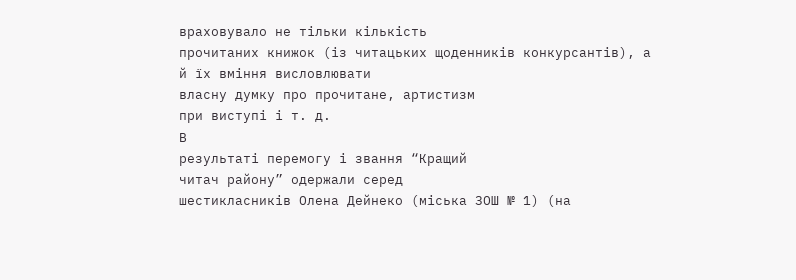враховувало не тільки кількість
прочитаних книжок (із читацьких щоденників конкурсантів), а й їх вміння висловлювати
власну думку про прочитане, артистизм
при виступі і т. д.
В
результаті перемогу і звання “Кращий
читач району” одержали серед
шестикласників Олена Дейнеко (міська ЗОШ № 1) (на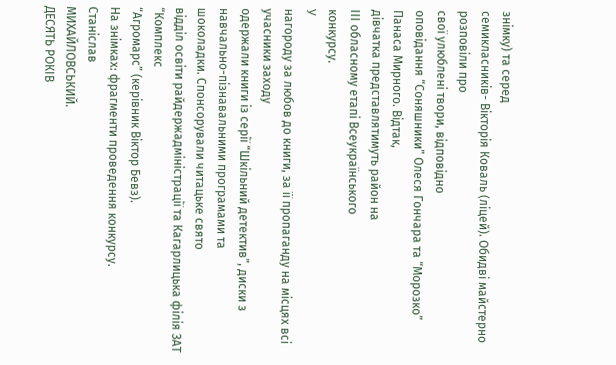знімку) та серед
семикласників- Вікторія Коваль (ліцей). Обидві майстерно розповіли про
свої улюблені твори, відповідно
оповідання “Соняшники” Олеся Гончара та “Морозко” Панаса Мирного. Відтак,
дівчатка представлятимуть район на
ІІІ обласному етапі Всеукраїнського
конкурсу.
У
нагороду за любов до книги, за її пропаганду на місцях всі учасники заходу
одержали книги із серії “Шкільний детектив”, диски з навчально-пізнавальними програмами та
шоколадки. Спонсорували читацьке свято
відділ освіти райдержадміністрації та Кагарлицька філія ЗАТ “Комплекс
“Агромарс” (керівник Віктор Бевз).
На знімках: фрагменти проведення конкурсу.
Станіслав
МИХАЙЛОВСЬКИЙ.
ДЕСЯТЬ РОКІВ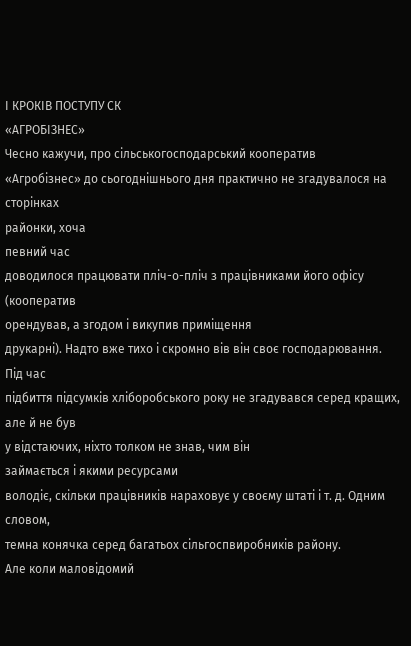І КРОКІВ ПОСТУПУ СК
«АГРОБІЗНЕС»
Чесно кажучи, про сільськогосподарський кооператив
«Агробізнес» до сьогоднішнього дня практично не згадувалося на сторінках
районки, хоча
певний час
доводилося працювати пліч-о-пліч з працівниками його офісу (кооператив
орендував, а згодом і викупив приміщення
друкарні). Надто вже тихо і скромно вів він своє господарювання. Під час
підбиття підсумків хліборобського року не згадувався серед кращих, але й не був
у відстаючих, ніхто толком не знав, чим він
займається і якими ресурсами
володіє, скільки працівників нараховує у своєму штаті і т. д. Одним словом,
темна конячка серед багатьох сільгоспвиробників району.
Але коли маловідомий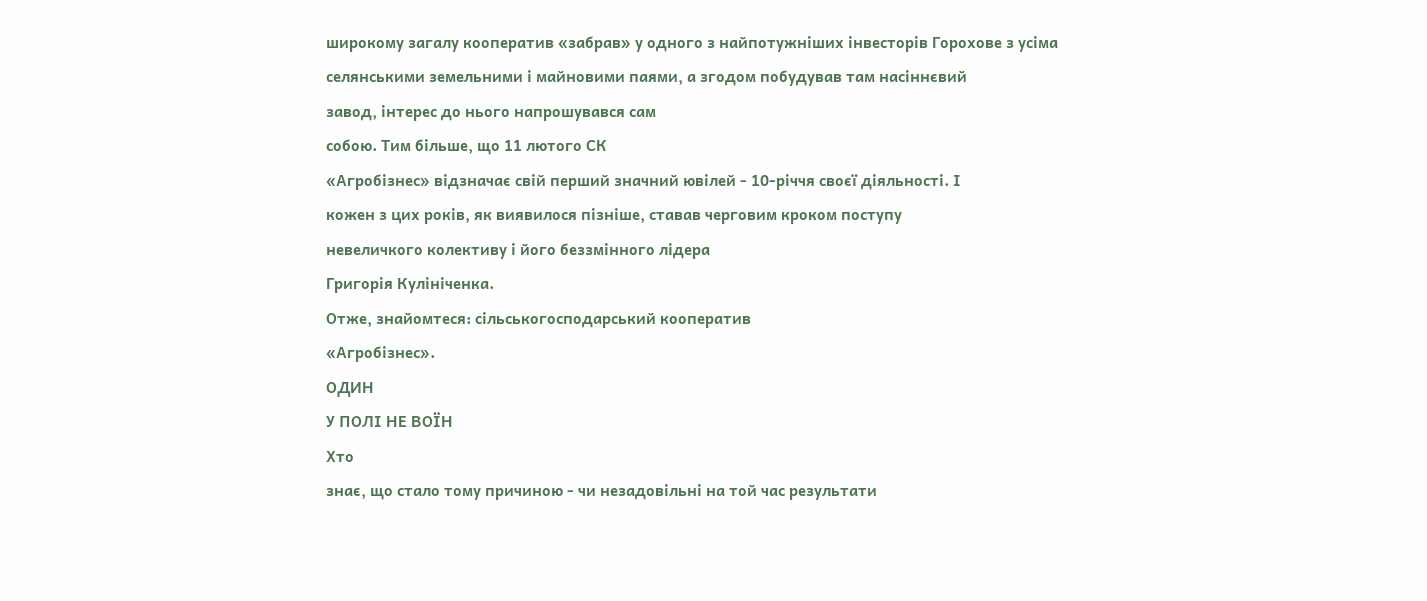широкому загалу кооператив «забрав» у одного з найпотужніших інвесторів Горохове з усіма
селянськими земельними і майновими паями, а згодом побудував там насіннєвий
завод, інтерес до нього напрошувався сам
собою. Тим більше, що 11 лютого СК
«Агробізнес» відзначає свій перший значний ювілей - 10-річчя своєї діяльності. І
кожен з цих років, як виявилося пізніше, ставав черговим кроком поступу
невеличкого колективу і його беззмінного лідера
Григорія Кулініченка.
Отже, знайомтеся: сільськогосподарський кооператив
«Агробізнес».
ОДИН
У ПОЛІ НЕ ВОЇН
Хто
знає, що стало тому причиною - чи незадовільні на той час результати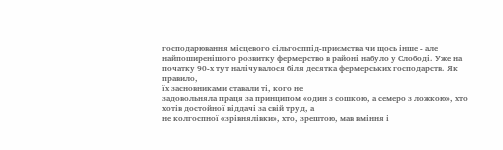господарювання місцевого сільгосппід-приємства чи щось інше - але найпоширенішого розвитку фермерство в районі набуло у Слободі. Уже на
початку 90-х тут налічувалося біля десятка фермерських господарств. Як правило,
їх засновниками ставали ті, кого не
задовольняла праця за принципом «один з сошкою, а семеро з ложкою», хто
хотів достойної віддачі за свій труд, а
не колгоспної «зрівнялівки», хто, зрештою, мав вміння і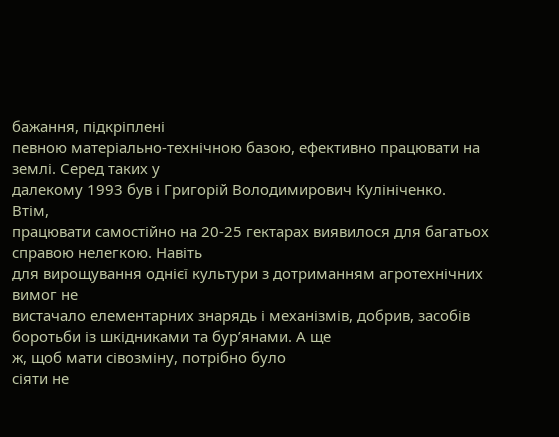бажання, підкріплені
певною матеріально-технічною базою, ефективно працювати на землі. Серед таких у
далекому 1993 був і Григорій Володимирович Кулініченко.
Втім,
працювати самостійно на 20-25 гектарах виявилося для багатьох
справою нелегкою. Навіть
для вирощування однієї культури з дотриманням агротехнічних вимог не
вистачало елементарних знарядь і механізмів, добрив, засобів боротьби із шкідниками та бур’янами. А ще
ж, щоб мати сівозміну, потрібно було
сіяти не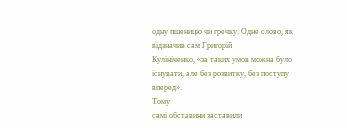одну пшеницю чи гречку. Одне слово, як відзначив сам Григорій
Кулініченко, «за таких умов можна було існувати, але без розвитку, без поступу
вперед».
Тому
самі обставини заставили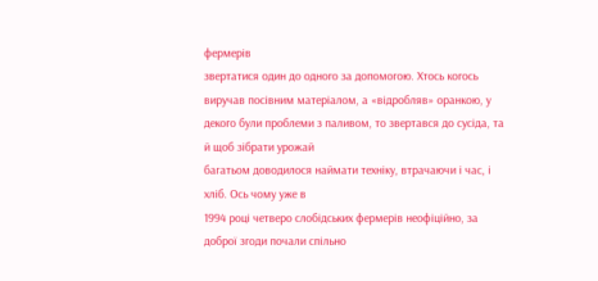фермерів
звертатися один до одного за допомогою. Хтось когось виручав посівним матеріалом, а «відробляв» оранкою, у
декого були проблеми з паливом, то звертався до сусіда, та й щоб зібрати урожай
багатьом доводилося наймати техніку, втрачаючи і час, і хліб. Ось чому уже в
1994 році четверо слобідських фермерів неофіційно, за доброї згоди почали спільно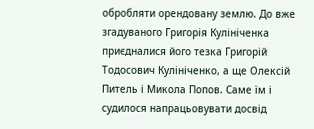обробляти орендовану землю. До вже
згадуваного Григорія Кулініченка приєдналися його тезка Григорій
Тодосович Кулініченко, а ще Олексій
Питель і Микола Попов. Саме їм і
судилося напрацьовувати досвід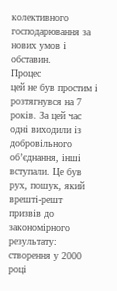колективного господарювання за нових умов і обставин.
Процес
цей не був простим і розтягнувся на 7
років. За цей час одні виходили із добровільного об’єднання, інші вступали. Це був рух, пошук, який врешті-решт
призвів до закономірного результату:
створення у 2000 році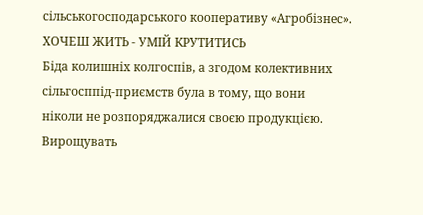сільськогосподарського кооперативу «Агробізнес».
ХОЧЕШ ЖИТЬ - УМІЙ КРУТИТИСЬ
Біда колишніх колгоспів, а згодом колективних
сільгосппід-приємств була в тому, що вони
ніколи не розпоряджалися своєю продукцією. Вирощувать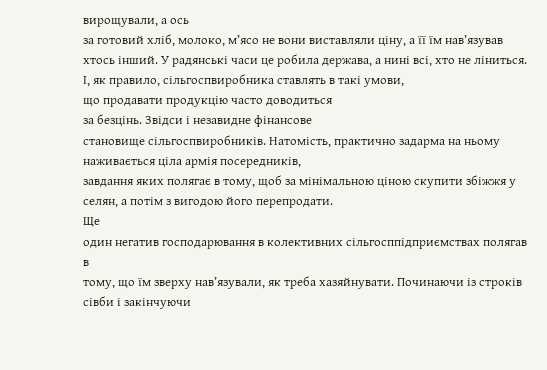вирощували, а ось
за готовий хліб, молоко, м’ясо не вони виставляли ціну, а її їм нав’язував хтось інший. У радянські часи це робила держава, а нині всі, хто не ліниться. І, як правило, сільгоспвиробника ставлять в такі умови,
що продавати продукцію часто доводиться
за безцінь. Звідси і незавидне фінансове
становище сільгоспвиробників. Натомість, практично задарма на ньому
наживається ціла армія посередників,
завдання яких полягає в тому, щоб за мінімальною ціною скупити збіжжя у селян, а потім з вигодою його перепродати.
Ще
один негатив господарювання в колективних сільгосппідприємствах полягав в
тому, що їм зверху нав’язували, як треба хазяйнувати. Починаючи із строків сівби і закінчуючи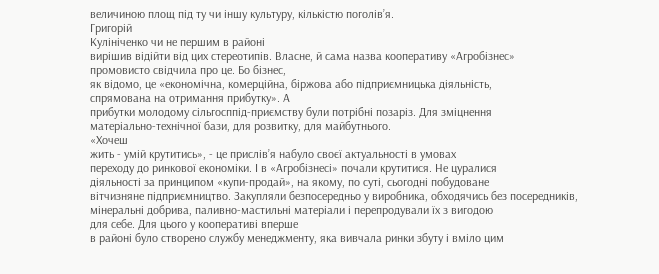величиною площ під ту чи іншу культуру, кількістю поголів’я.
Григорій
Кулініченко чи не першим в районі
вирішив відійти від цих стереотипів. Власне, й сама назва кооперативу «Агробізнес»
промовисто свідчила про це. Бо бізнес,
як відомо, це «економічна, комерційна, біржова або підприємницька діяльність,
спрямована на отримання прибутку». А
прибутки молодому сільгосппід-приємству були потрібні позаріз. Для зміцнення
матеріально-технічної бази, для розвитку, для майбутнього.
«Хочеш
жить - умій крутитись», - це прислів’я набуло своєї актуальності в умовах
переходу до ринкової економіки. І в «Агробізнесі» почали крутитися. Не цуралися
діяльності за принципом «купи-продай», на якому, по суті, сьогодні побудоване
вітчизняне підприємництво. Закупляли безпосередньо у виробника, обходячись без посередників,
мінеральні добрива, паливно-мастильні матеріали і перепродували їх з вигодою
для себе. Для цього у кооперативі вперше
в районі було створено службу менеджменту, яка вивчала ринки збуту і вміло цим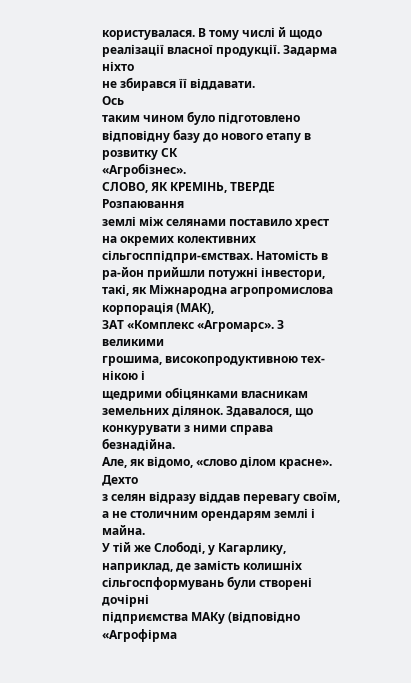користувалася. В тому числі й щодо реалізації власної продукції. Задарма ніхто
не збирався її віддавати.
Ось
таким чином було підготовлено відповідну базу до нового етапу в розвитку СК
«Агробізнес».
СЛОВО, ЯК КРЕМІНЬ, ТВЕРДЕ
Розпаювання
землі між селянами поставило хрест на окремих колективних
сільгосппідпри-ємствах. Натомість в ра-йон прийшли потужні інвестори, такі, як Міжнародна агропромислова корпорація (МАК),
ЗАТ «Комплекс «Агромарс». З великими
грошима, високопродуктивною тех-нікою і
щедрими обіцянками власникам земельних ділянок. Здавалося, що
конкурувати з ними справа безнадійна.
Але, як відомо, «слово ділом красне».
Дехто
з селян відразу віддав перевагу своїм, а не столичним орендарям землі і майна.
У тій же Слободі, у Кагарлику,
наприклад, де замість колишніх сільгоспформувань були створені дочірні
підприємства МАКу (відповідно «Агрофірма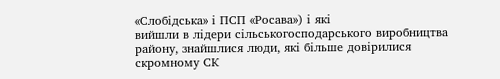«Слобідська» і ПСП «Росава») і які
вийшли в лідери сільськогосподарського виробництва району, знайшлися люди, які більше довірилися скромному СК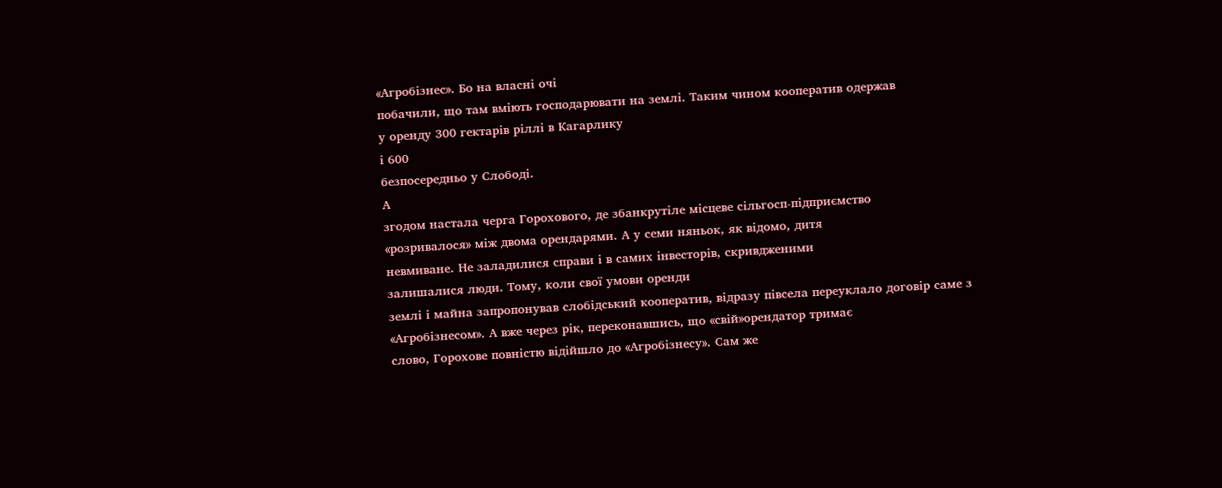«Агробізнес». Бо на власні очі
побачили, що там вміють господарювати на землі. Таким чином кооператив одержав
у оренду 300 гектарів ріллі в Кагарлику
і 600
безпосередньо у Слободі.
А
згодом настала черга Горохового, де збанкрутіле місцеве сільгосп-підприємство
«розривалося» між двома орендарями. А у семи няньок, як відомо, дитя
невмиване. Не заладилися справи і в самих інвесторів, скривдженими
залишалися люди. Тому, коли свої умови оренди
землі і майна запропонував слобідський кооператив, відразу півсела переуклало договір саме з
«Агробізнесом». А вже через рік, переконавшись, що «свій»орендатор тримає
слово, Горохове повністю відійшло до «Агробізнесу». Сам же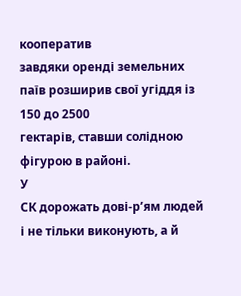кооператив
завдяки оренді земельних паїв розширив свої угіддя із 150 до 2500
гектарів, ставши солідною фігурою в районі.
У
СК дорожать дові-р’ям людей і не тільки виконують, а й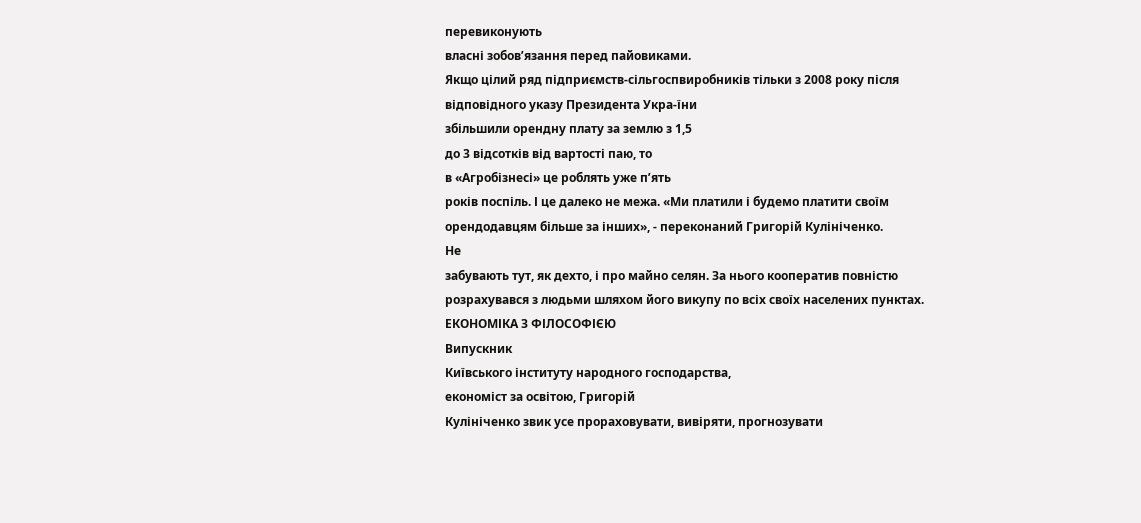перевиконують
власні зобов’язання перед пайовиками.
Якщо цілий ряд підприємств-сільгоспвиробників тільки з 2008 року після
відповідного указу Президента Укра-їни
збільшили орендну плату за землю з 1,5
до 3 відсотків від вартості паю, то
в «Агробізнесі» це роблять уже п’ять
років поспіль. І це далеко не межа. «Ми платили і будемо платити своїм
орендодавцям більше за інших», - переконаний Григорій Кулініченко.
Не
забувають тут, як дехто, і про майно селян. За нього кооператив повністю
розрахувався з людьми шляхом його викупу по всіх своїх населених пунктах.
ЕКОНОМІКА З ФІЛОСОФІЄЮ
Випускник
Київського інституту народного господарства,
економіст за освітою, Григорій
Кулініченко звик усе прораховувати, вивіряти, прогнозувати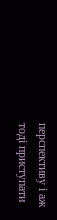перспективу і аж
тоді приступати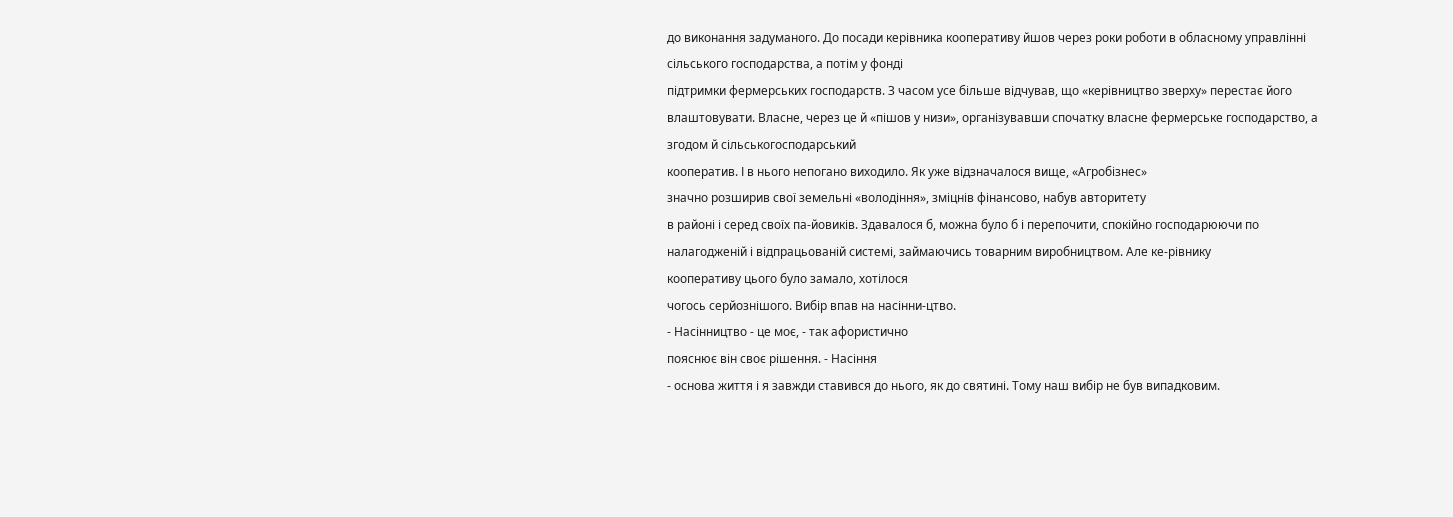до виконання задуманого. До посади керівника кооперативу йшов через роки роботи в обласному управлінні
сільського господарства, а потім у фонді
підтримки фермерських господарств. З часом усе більше відчував, що «керівництво зверху» перестає його
влаштовувати. Власне, через це й «пішов у низи», організувавши спочатку власне фермерське господарство, а
згодом й сільськогосподарський
кооператив. І в нього непогано виходило. Як уже відзначалося вище, «Агробізнес»
значно розширив свої земельні «володіння», зміцнів фінансово, набув авторитету
в районі і серед своїх па-йовиків. Здавалося б, можна було б і перепочити, спокійно господарюючи по
налагодженій і відпрацьованій системі, займаючись товарним виробництвом. Але ке-рівнику
кооперативу цього було замало, хотілося
чогось серйознішого. Вибір впав на насінни-цтво.
- Насінництво - це моє, - так афористично
пояснює він своє рішення. - Насіння
- основа життя і я завжди ставився до нього, як до святині. Тому наш вибір не був випадковим.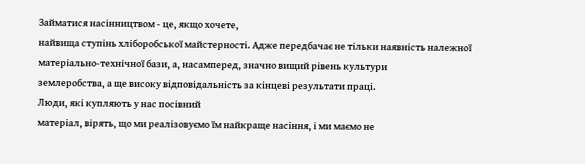Займатися насінництвом - це, якщо хочете,
найвища ступінь хліборобської майстерності. Адже передбачає не тільки наявність належної
матеріально-технічної бази, а, насамперед, значно вищий рівень культури
землеробства, а ще високу відповідальність за кінцеві результати праці.
Люди, які купляють у нас посівний
матеріал, вірять, що ми реалізовуємо їм найкраще насіння, і ми маємо не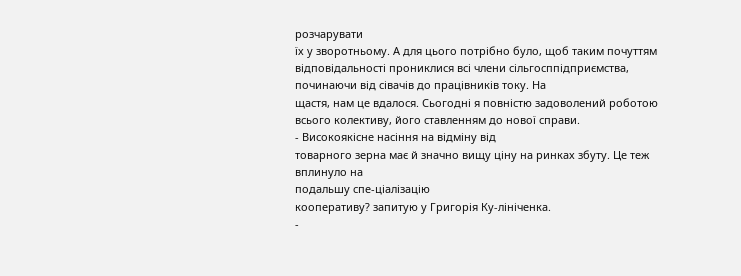розчарувати
їх у зворотньому. А для цього потрібно було, щоб таким почуттям
відповідальності прониклися всі члени сільгосппідприємства, починаючи від сівачів до працівників току. На
щастя, нам це вдалося. Сьогодні я повністю задоволений роботою всього колективу, його ставленням до нової справи.
- Високоякісне насіння на відміну від
товарного зерна має й значно вищу ціну на ринках збуту. Це теж вплинуло на
подальшу спе-ціалізацію
кооперативу? запитую у Григорія Ку-лініченка.
-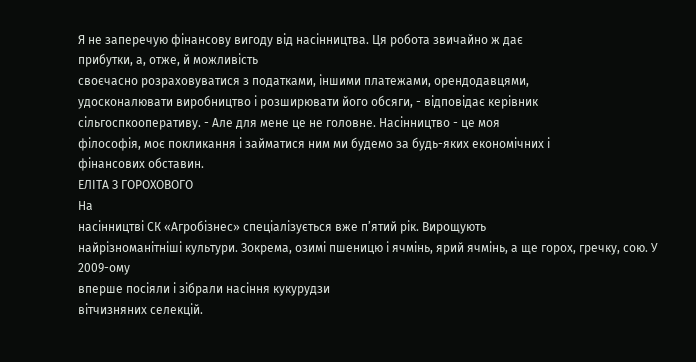Я не заперечую фінансову вигоду від насінництва. Ця робота звичайно ж дає
прибутки, а, отже, й можливість
своєчасно розраховуватися з податками, іншими платежами, орендодавцями,
удосконалювати виробництво і розширювати його обсяги, - відповідає керівник
сільгоспкооперативу. - Але для мене це не головне. Насінництво - це моя
філософія, моє покликання і займатися ним ми будемо за будь-яких економічних і
фінансових обставин.
ЕЛІТА З ГОРОХОВОГО
На
насінництві СК «Агробізнес» спеціалізується вже п’ятий рік. Вирощують
найрізноманітніші культури. Зокрема, озимі пшеницю і ячмінь, ярий ячмінь, а ще горох, гречку, сою. У 2009-ому
вперше посіяли і зібрали насіння кукурудзи
вітчизняних селекцій.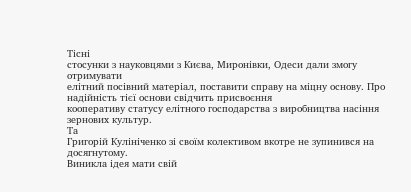Тісні
стосунки з науковцями з Києва, Миронівки, Одеси дали змогу отримувати
елітний посівний матеріал, поставити справу на міцну основу. Про
надійність тієї основи свідчить присвоєння
кооперативу статусу елітного господарства з виробництва насіння зернових культур.
Та
Григорій Кулініченко зі своїм колективом вкотре не зупинився на досягнутому.
Виникла ідея мати свій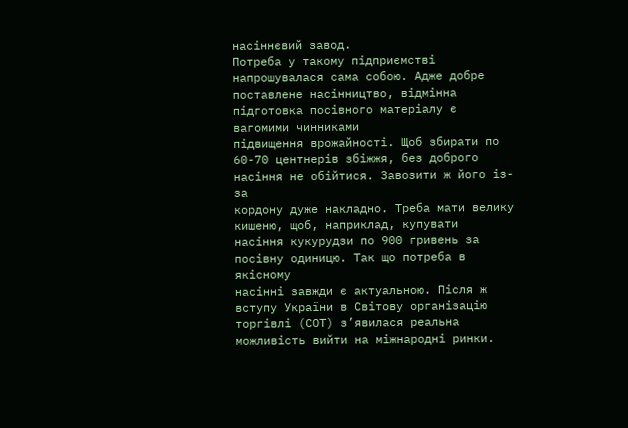насіннєвий завод.
Потреба у такому підприємстві
напрошувалася сама собою. Адже добре поставлене насінництво, відмінна підготовка посівного матеріалу є вагомими чинниками
підвищення врожайності. Щоб збирати по
60-70 центнерів збіжжя, без доброго насіння не обійтися. Завозити ж його із-за
кордону дуже накладно. Треба мати велику кишеню, щоб, наприклад, купувати
насіння кукурудзи по 900 гривень за посівну одиницю. Так що потреба в якісному
насінні завжди є актуальною. Після ж вступу України в Світову організацію
торгівлі (СОТ) з’явилася реальна можливість вийти на міжнародні ринки.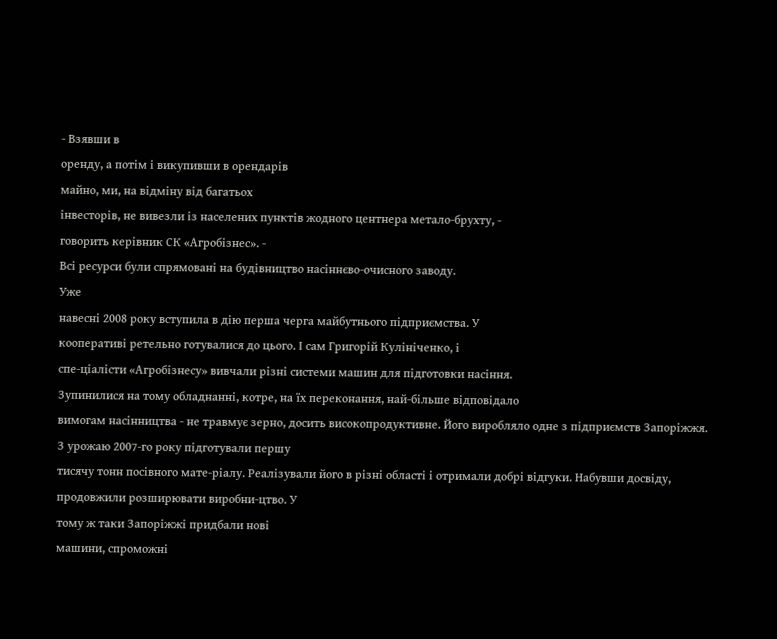- Взявши в
оренду, а потім і викупивши в орендарів
майно, ми, на відміну від багатьох
інвесторів, не вивезли із населених пунктів жодного центнера метало-брухту, -
говорить керівник СК «Агробізнес». -
Всі ресурси були спрямовані на будівництво насіннєво-очисного заводу.
Уже
навесні 2008 року вступила в дію перша черга майбутнього підприємства. У
кооперативі ретельно готувалися до цього. І сам Григорій Кулініченко, і
спе-ціалісти «Агробізнесу» вивчали різні системи машин для підготовки насіння.
Зупинилися на тому обладнанні, котре, на їх переконання, най-більше відповідало
вимогам насінництва - не травмує зерно, досить високопродуктивне. Його виробляло одне з підприємств Запоріжжя.
З урожаю 2007-го року підготували першу
тисячу тонн посівного мате-ріалу. Реалізували його в різні області і отримали добрі відгуки. Набувши досвіду,
продовжили розширювати виробни-цтво. У
тому ж таки Запоріжжі придбали нові
машини, спроможні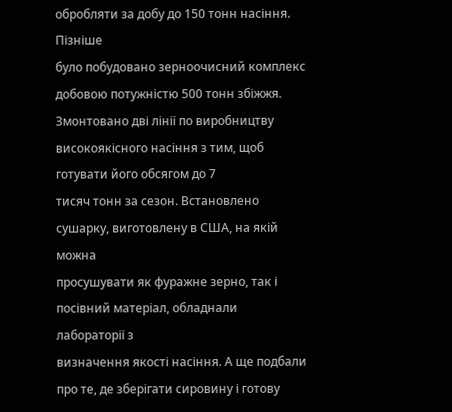обробляти за добу до 150 тонн насіння.
Пізніше
було побудовано зерноочисний комплекс
добовою потужністю 500 тонн збіжжя. Змонтовано дві лінії по виробництву високоякісного насіння з тим, щоб готувати його обсягом до 7
тисяч тонн за сезон. Встановлено сушарку, виготовлену в США, на якій можна
просушувати як фуражне зерно, так і посівний матеріал, обладнали лабораторії з
визначення якості насіння. А ще подбали
про те, де зберігати сировину і готову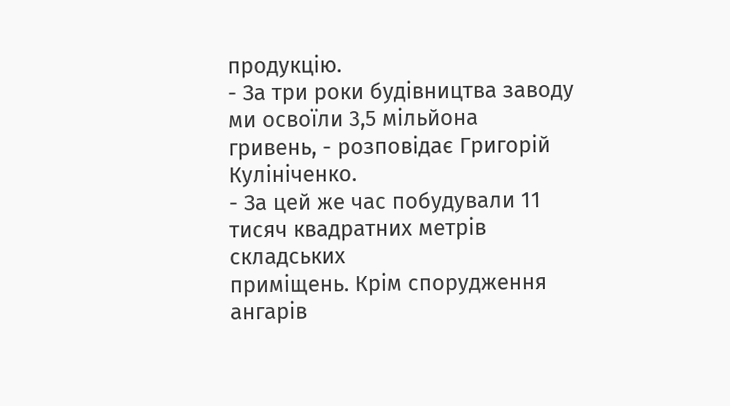продукцію.
- За три роки будівництва заводу ми освоїли 3,5 мільйона
гривень, - розповідає Григорій Кулініченко.
- За цей же час побудували 11 тисяч квадратних метрів складських
приміщень. Крім спорудження ангарів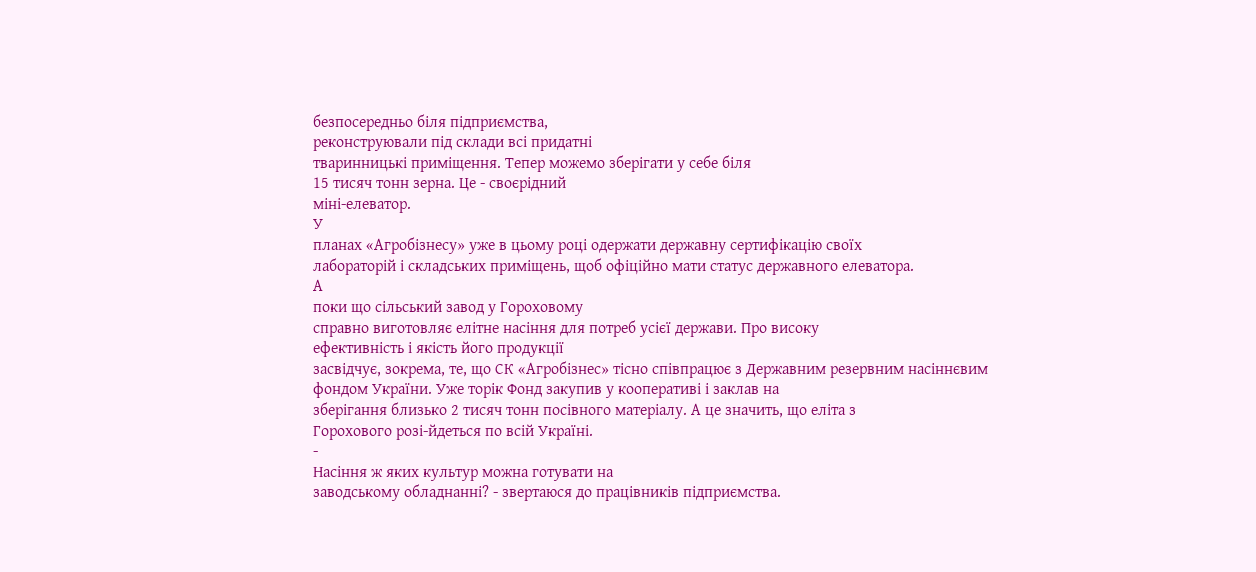безпосередньо біля підприємства,
реконструювали під склади всі придатні
тваринницькі приміщення. Тепер можемо зберігати у себе біля
15 тисяч тонн зерна. Це - своєрідний
міні-елеватор.
У
планах «Агробізнесу» уже в цьому році одержати державну сертифікацію своїх
лабораторій і складських приміщень, щоб офіційно мати статус державного елеватора.
А
поки що сільський завод у Гороховому
справно виготовляє елітне насіння для потреб усієї держави. Про високу
ефективність і якість його продукції
засвідчує, зокрема, те, що СК «Агробізнес» тісно співпрацює з Державним резервним насіннєвим фондом України. Уже торік Фонд закупив у кооперативі і заклав на
зберігання близько 2 тисяч тонн посівного матеріалу. А це значить, що еліта з
Горохового розі-йдеться по всій Україні.
-
Насіння ж яких культур можна готувати на
заводському обладнанні? - звертаюся до працівників підприємства.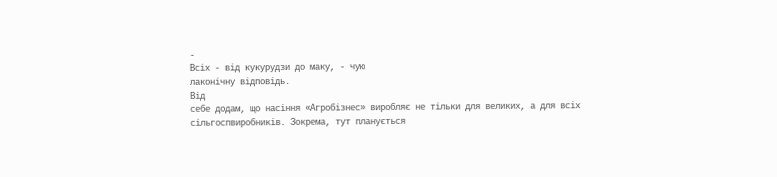-
Всіх - від кукурудзи до маку, - чую
лаконічну відповідь.
Від
себе додам, що насіння «Агробізнес» виробляє не тільки для великих, а для всіх
сільгоспвиробників. Зокрема, тут планується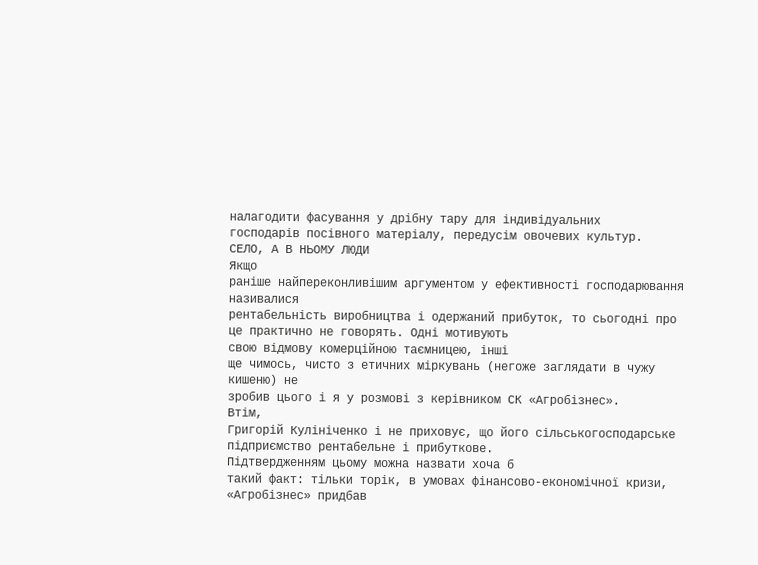налагодити фасування у дрібну тару для індивідуальних
господарів посівного матеріалу, передусім овочевих культур.
СЕЛО, А В НЬОМУ ЛЮДИ
Якщо
раніше найпереконливішим аргументом у ефективності господарювання називалися
рентабельність виробництва і одержаний прибуток, то сьогодні про це практично не говорять. Одні мотивують
свою відмову комерційною таємницею, інші
ще чимось, чисто з етичних міркувань (негоже заглядати в чужу кишеню) не
зробив цього і я у розмові з керівником СК «Агробізнес».
Втім,
Григорій Кулініченко і не приховує, що його сільськогосподарське підприємство рентабельне і прибуткове.
Підтвердженням цьому можна назвати хоча б
такий факт: тільки торік, в умовах фінансово-економічної кризи,
«Агробізнес» придбав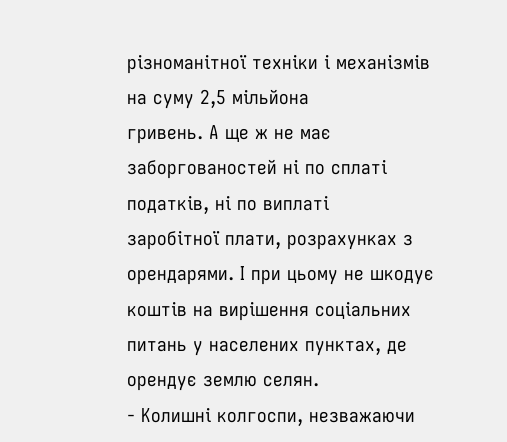різноманітної техніки і механізмів на суму 2,5 мільйона
гривень. А ще ж не має заборгованостей ні по сплаті податків, ні по виплаті
заробітної плати, розрахунках з орендарями. І при цьому не шкодує коштів на вирішення соціальних питань у населених пунктах, де
орендує землю селян.
- Колишні колгоспи, незважаючи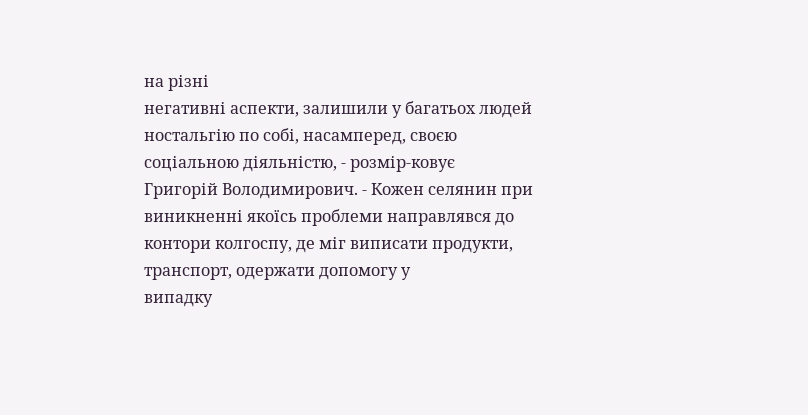на різні
негативні аспекти, залишили у багатьох людей
ностальгію по собі, насамперед, своєю
соціальною діяльністю, - розмір-ковує
Григорій Володимирович. - Кожен селянин при виникненні якоїсь проблеми направлявся до
контори колгоспу, де міг виписати продукти, транспорт, одержати допомогу у
випадку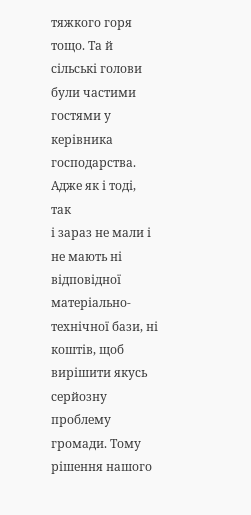тяжкого горя тощо. Та й сільські голови були частими гостями у
керівника господарства. Адже як і тоді, так
і зараз не мали і не мають ні відповідної матеріально-технічної бази, ні
коштів, щоб вирішити якусь серйозну проблему громади. Тому рішення нашого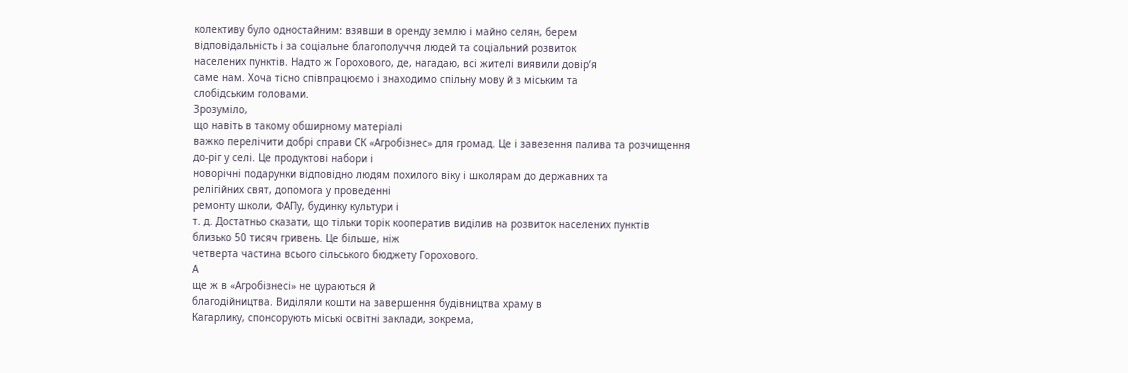колективу було одностайним: взявши в оренду землю і майно селян, берем
відповідальність і за соціальне благополуччя людей та соціальний розвиток
населених пунктів. Надто ж Горохового, де, нагадаю, всі жителі виявили довір’я
саме нам. Хоча тісно співпрацюємо і знаходимо спільну мову й з міським та
слобідським головами.
Зрозуміло,
що навіть в такому обширному матеріалі
важко перелічити добрі справи СК «Агробізнес» для громад. Це і завезення палива та розчищення
до-ріг у селі. Це продуктові набори і
новорічні подарунки відповідно людям похилого віку і школярам до державних та
релігійних свят, допомога у проведенні
ремонту школи, ФАПу, будинку культури і
т. д. Достатньо сказати, що тільки торік кооператив виділив на розвиток населених пунктів
близько 50 тисяч гривень. Це більше, ніж
четверта частина всього сільського бюджету Горохового.
А
ще ж в «Агробізнесі» не цураються й
благодійництва. Виділяли кошти на завершення будівництва храму в
Кагарлику, спонсорують міські освітні заклади, зокрема,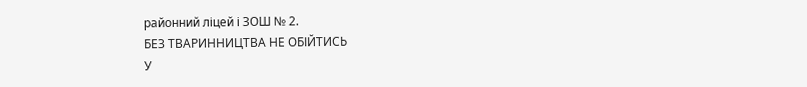районний ліцей і ЗОШ № 2.
БЕЗ ТВАРИННИЦТВА НЕ ОБІЙТИСЬ
У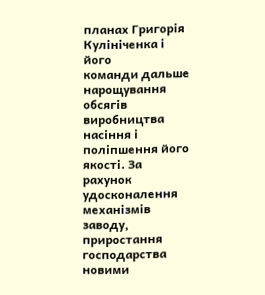планах Григорія Кулініченка і його
команди дальше нарощування обсягів
виробництва насіння і поліпшення його якості. За рахунок удосконалення механізмів заводу, приростання
господарства новими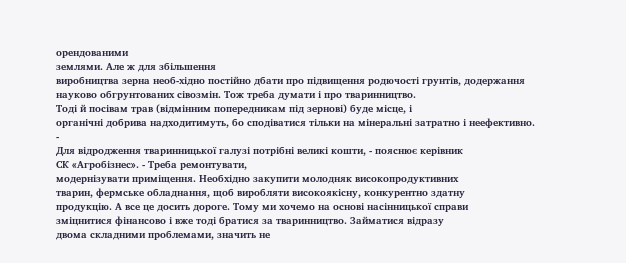орендованими
землями. Але ж для збільшення
виробництва зерна необ-хідно постійно дбати про підвищення родючості грунтів, додержання
науково обгрунтованих сівозмін. Тож треба думати і про тваринництво.
Тоді й посівам трав (відмінним попередникам під зернові) буде місце, і
органічні добрива надходитимуть, бо сподіватися тільки на мінеральні затратно і неефективно.
-
Для відродження тваринницької галузі потрібні великі кошти, - пояснює керівник
СК «Агробізнес». - Треба ремонтувати,
модернізувати приміщення. Необхідно закупити молодняк високопродуктивних
тварин, фермське обладнання, щоб виробляти високоякісну, конкурентно здатну
продукцію. А все це досить дороге. Тому ми хочемо на основі насінницької справи
зміцнитися фінансово і вже тоді братися за тваринництво. Займатися відразу
двома складними проблемами, значить не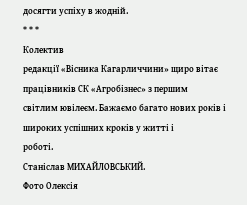досягти успіху в жодній.
* * *
Колектив
редакції «Вісника Кагарличчини» щиро вітає працівників СК «Агробізнес» з першим
світлим ювілеєм. Бажаємо багато нових років і широких успішних кроків у житті і
роботі.
Станіслав МИХАЙЛОВСЬКИЙ.
Фото Олексія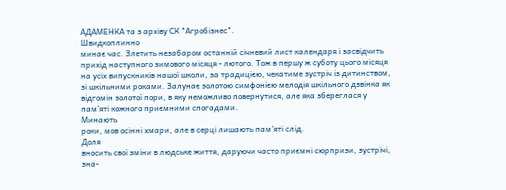АДАМЕНКА та з архіву СК "Агробізнес".
Швидкоплинно
минає час. Злетить незабаром останній січневий лист календаря і засвідчить
прихід наступного зимового місяця - лютого. Тож в першу ж суботу цього місяця
на усіх випускників нашої школи, за традицією, чекатиме зустріч із дитинством,
зі шкільними роками. Залунає золотою симфонією мелодія шкільного дзвінка як
відгомін золотої пори, в яку неможливо повернутися, але яка збереглася у
пам’яті кожного приємними спогадами.
Минають
роки, мов осінні хмари, але в серці лишають пам’яті слід.
Доля
вносить свої зміни в людське життя, даруючи часто приємні сюрпризи, зустрічі,
зна-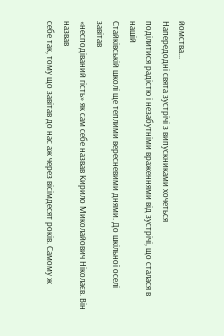йомства...
Напередодні свята зустрічі з випускниками хочеться
поділитися радістю і незабутніми враженнями від зустрічі, що сталася в нашій
Стайківській школі ще теплими вересневими днями. До шкільної оселі завітав
«несподіваний гість» як сам себе назвав Кирило Миколайович Ніколаєв. Він назвав
себе так, тому що завітав до нас аж через вісімдесят років. Самому ж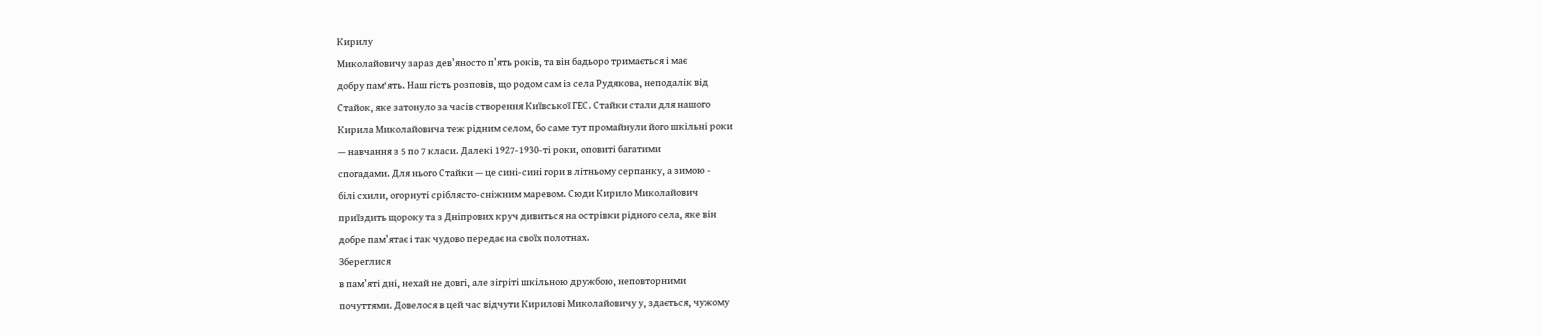Кирилу
Миколайовичу зараз дев’яносто п’ять років, та він бадьоро тримається і має
добру пам‘ять. Наш гість розповів, що родом сам із села Рудякова, неподалік від
Стайок, яке затонуло за часів створення Київської ГЕС. Стайки стали для нашого
Кирила Миколайовича теж рідним селом, бо саме тут промайнули його шкільні роки
— навчання з 5 по 7 класи. Далекі 1927-1930-ті роки, оповиті багатими
спогадами. Для нього Стайки — це сині-сині гори в літньому серпанку, а зимою -
білі схили, огорнуті сріблясто-сніжним маревом. Сюди Кирило Миколайович
приїздить щороку та з Дніпрових круч дивиться на острівки рідного села, яке він
добре пам’ятає і так чудово передає на своїх полотнах.
Збереглися
в пам’яті дні, нехай не довгі, але зігріті шкільною дружбою, неповторними
почуттями. Довелося в цей час відчути Кирилові Миколайовичу у, здається, чужому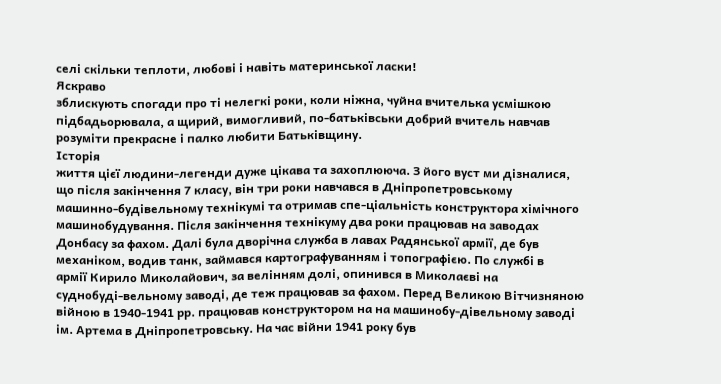селі скільки теплоти, любові і навіть материнської ласки!
Яскраво
зблискують спогади про ті нелегкі роки, коли ніжна, чуйна вчителька усмішкою
підбадьорювала, а щирий, вимогливий, по-батьківськи добрий вчитель навчав
розуміти прекрасне і палко любити Батьківщину.
Історія
життя цієї людини-легенди дуже цікава та захоплююча. З його вуст ми дізналися,
що після закінчення 7 класу, він три роки навчався в Дніпропетровському
машинно-будівельному технікумі та отримав спе-ціальність конструктора хімічного
машинобудування. Після закінчення технікуму два роки працював на заводах
Донбасу за фахом. Далі була дворічна служба в лавах Радянської армії, де був
механіком, водив танк, займався картографуванням і топографією. По службі в
армії Кирило Миколайович, за велінням долі, опинився в Миколаєві на
суднобуді-вельному заводі, де теж працював за фахом. Перед Великою Вітчизняною
війною в 1940-1941 рр. працював конструктором на на машинобу-дівельному заводі
ім. Артема в Дніпропетровську. На час війни 1941 року був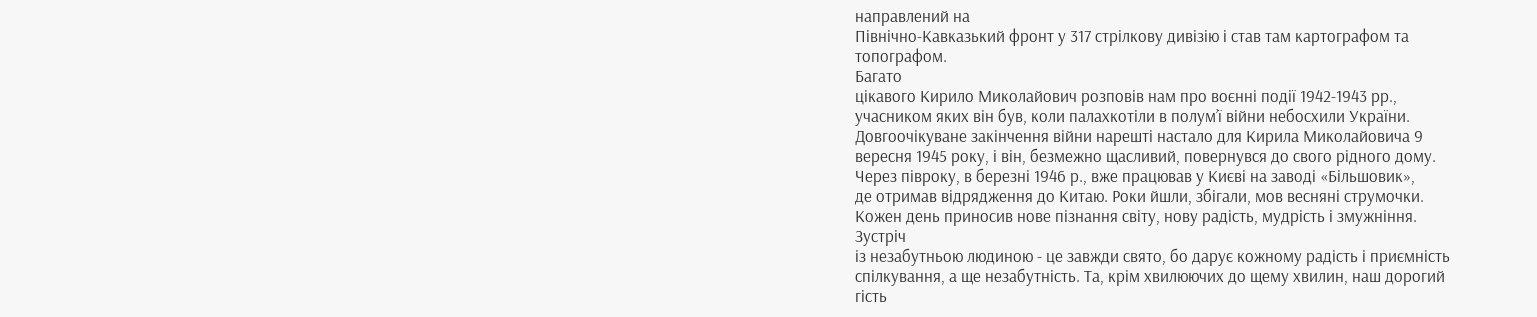направлений на
Північно-Кавказький фронт у 317 стрілкову дивізію і став там картографом та
топографом.
Багато
цікавого Кирило Миколайович розповів нам про воєнні події 1942-1943 рр.,
учасником яких він був, коли палахкотіли в полум’ї війни небосхили України.
Довгоочікуване закінчення війни нарешті настало для Кирила Миколайовича 9
вересня 1945 року, і він, безмежно щасливий, повернувся до свого рідного дому.
Через півроку, в березні 1946 р., вже працював у Києві на заводі «Більшовик»,
де отримав відрядження до Китаю. Роки йшли, збігали, мов весняні струмочки.
Кожен день приносив нове пізнання світу, нову радість, мудрість і змужніння.
Зустріч
із незабутньою людиною - це завжди свято, бо дарує кожному радість і приємність
спілкування, а ще незабутність. Та, крім хвилюючих до щему хвилин, наш дорогий
гість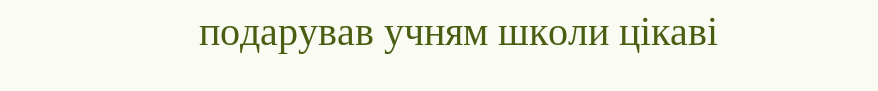подарував учням школи цікаві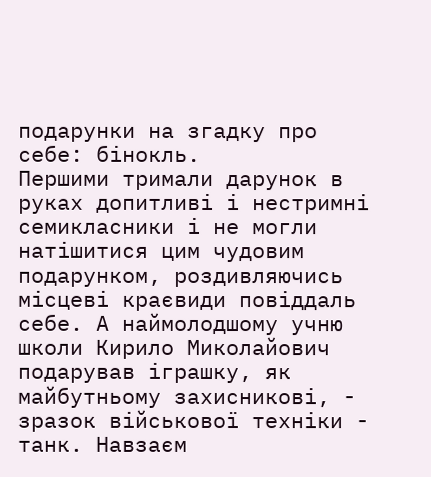подарунки на згадку про себе: бінокль.
Першими тримали дарунок в руках допитливі і нестримні семикласники і не могли
натішитися цим чудовим подарунком, роздивляючись місцеві краєвиди повіддаль
себе. А наймолодшому учню школи Кирило Миколайович подарував іграшку, як
майбутньому захисникові, - зразок військової техніки - танк. Навзаєм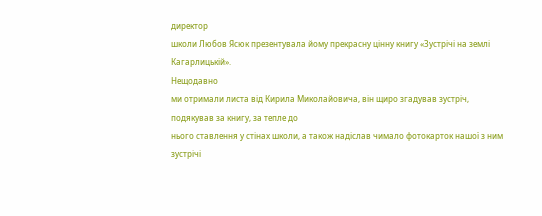директор
школи Любов Ясюк презентувала йому прекрасну цінну книгу «Зустрічі на землі
Кагарлицькій».
Нещодавно
ми отримали листа від Кирила Миколайовича, він щиро згадував зустріч, подякував за книгу, за тепле до
нього ставлення у стінах школи, а також надіслав чимало фотокарток нашої з ним
зустрічі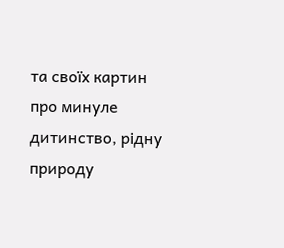та своїх картин про минуле дитинство, рідну природу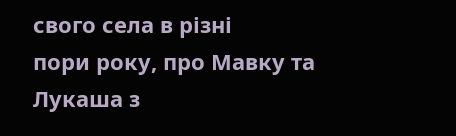свого села в різні
пори року, про Мавку та Лукаша з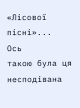«Лісової пісні»...
Ось
такою була ця несподівана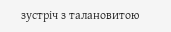зустріч з талановитою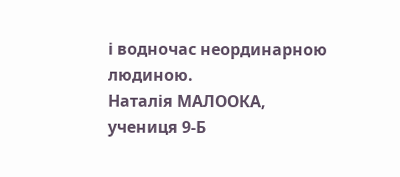і водночас неординарною
людиною.
Наталія МАЛООКА,
учениця 9-Б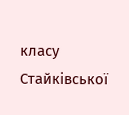класу
Стайківської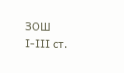ЗОШ
І-ІІІ ст.